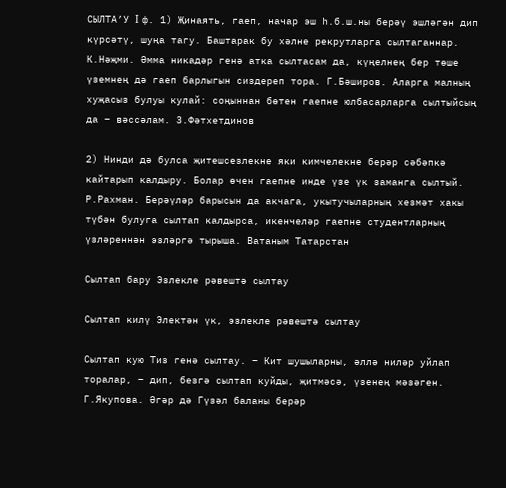СЫЛТА’У I ф. 1) Җинаять, гаеп, начар эш һ.б.ш.ны берәү эшләгән дип күрсәтү, шуңа тагу. Баштарак бу хәлне рекрутларга сылтаганнар. К.Нәҗми. Әмма никадәр генә атка сылтасам да, күңелнең бер төше үземнең дә гаеп барлыгын сиздереп тора. Г.Бәширов. Аларга малның хуҗасыз булуы кулай: соңыннан бөтен гаепне юлбасарларга сылтыйсың да – вәссәлам. З.Фәтхетдинов

2) Нинди дә булса җитешсезлекне яки кимчелекне берәр сәбәпкә кайтарып калдыру. Болар өчен гаепне инде үзе үк заманга сылтый. Р.Рахман. Берәүләр барысын да акчага, укытучыларның хезмәт хакы түбән булуга сылтап калдырса, икенчеләр гаепне студентларның үзләреннән эзләргә тырыша. Ватаным Татарстан

Сылтап бару Эзлекле рәвештә сылтау

Сылтап килү Электән үк, эзлекле рәвештә сылтау

Сылтап кую Тиз генә сылтау. – Кит шушыларны, әллә ниләр уйлап торалар, – дип, безгә сылтап куйды, җитмәсә, үзенең мәзәген. Г.Якупова. Әгәр дә Гүзәл баланы берәр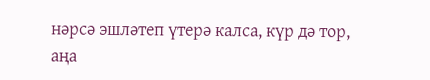нәрсә эшләтеп үтерә калса, күр дә тор, аңа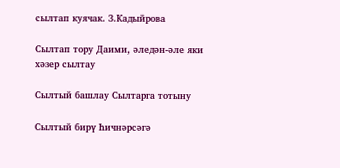сылтап куячак. З.Кадыйрова

Сылтап тору Даими, әледән-әле яки хәзер сылтау

Сылтый башлау Сылтарга тотыну

Сылтый бирү Һичнәрсәгә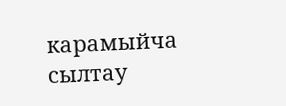карамыйча сылтау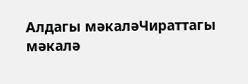Алдагы мәкаләЧираттагы мәкалә